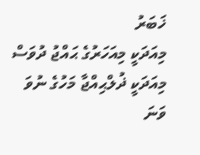ޚަބަރު
މިއަދަކީ މިއަހަރުގެ ޙައްޖު ދުވަސް
މިއަދަކީ ޛުލްޙިއްޖާ މަހުގެ ނުވަ ވަނަ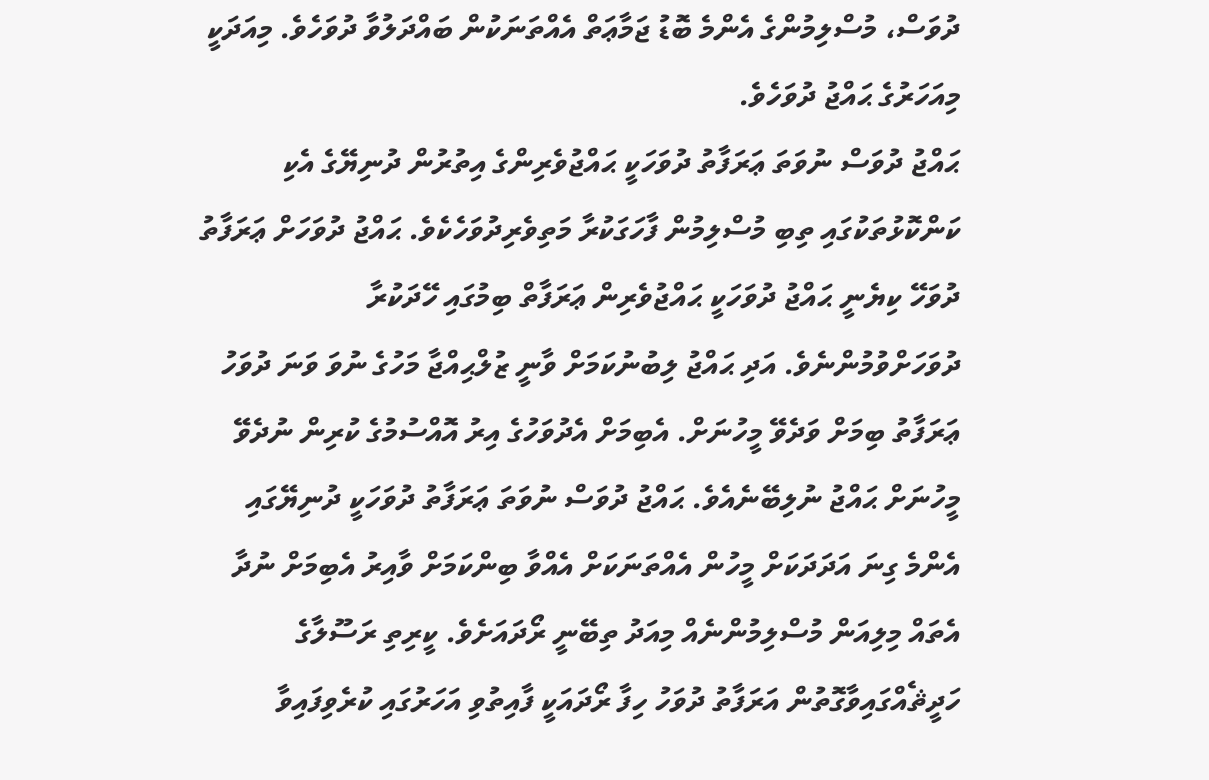ދުވަސް، މުސްލިމުންގެ އެންމެ ބޮޑު ޖަމާޢަތް އެއްތަނަކުން ބައްދަލުވާ ދުވަހެވެ. މިއަދަކީ މިއަހަރުގެ ޙައްޖު ދުވަހެވެ.
ޙައްޖު ދުވަސް ނުވަތަ ޢަރަފާތު ދުވަހަކީ ޙައްޖުވެރިންގެ އިތުރުން ދުނިޔޭގެ އެކި ކަންކޮޅުތަކުގައި ތިބި މުސްލިމުން ފާހަގަކުރާ މަތިވެރިދުވަހެކެވެ. ޙައްޖު ދުވަހަށް ޢަރަފާތު ދުވަހޭ ކިޔެނީ ޙައްޖު ދުވަހަކީ ޙައްޖުވެރިން ޢަރަފާތް ބިމުގައި ހޭދަކުރާ ދުވަހަށްވުމުންނެވެ. އަދި ޙައްޖު ލިބުނުކަމަށް ވާނީ ޒުލްޙިއްޖާ މަހުގެ ނުވަ ވަނަ ދުވަހު ޢަރަފާތު ބިމަށް ވަދެވޭ މީހުނަށް. އެބިމަށް އެދުވަހުގެ އިރު އޮއްސުމުގެ ކުރިން ނުދެވޭ މީހުނަށް ޙައްޖު ނުލިބޭނެއެވެ. ޙައްޖު ދުވަސް ނުވަތަ ޢަރަފާތު ދުވަހަކީ ދުނިޔޭގައި އެންމެ ގިނަ އަދަދަކަށް މީހުން އެއްތަނަކަށް އެއްވާ ބިންކަމަށް ވާއިރު އެބިމަށް ނުދާ އެތައް މިލިއަން މުސްލިމުންނެއް މިއަދު ތިބޭނީ ރޯދައަށެވެ. ކީރިތި ރަސޫލާގެ ހަދީޘެއްގައިވާގޮތުން އަރަފާތު ދުވަހު ހިފާ ރޯދައަކީ ފާއިތުވި އަހަރުގައި ކުރެވިފައިވާ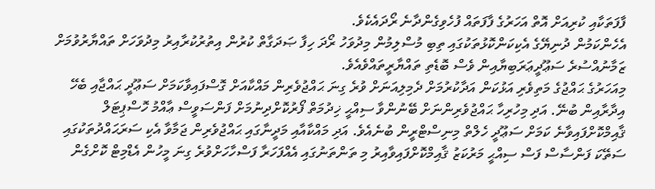ފާފަތަކާއި ކުރިއަށް އޮތް އަހަރުގެ ފާފަތައް ފުހެވިގެންދާނެ ރޯދައެކެވެ.
އެހެންކަމުން ދުނިޔޭގެ އެކިކަންކޮޅުތަކުގައި ތިބި މުސްލިމުން މިދުވަހު ރޯދަ ހިފާ ޞަދަގާތް ކުރުން އިތުރުކުރާއިރު މިދުވަހަށް ތައްޔާރުވުމަށް ޒަމާނުއްސުރެ ސަޢޫދީޢަރަބިޔާއިން ވެސް ބޮޑެތި ތައްޔާރީތައްވެއެވެ.
މިއަހަރުގެ ޙައްޖުގެ މަތިވެރި އަޅުކަން އަދާކުރުމަށް ދެމިލިއަނަށް ވުރެ ގިނަ ޙައްޖުވެރިން މައްކާއަށް ގޮސްފައިވާކަމަށް ސަޢޫދީ ޙައްޖާއި ބެހޭ އިދާރާއިން ބުނޭ. އަދި މިހުރިހާ ޙައްޖުވެރިންނަށް ބޭނުންވާ ސިއްޙީ ޚިދުމަތް ފޯރުކޮށްދިނުމަށް ފަންސަވީސް ޢާއްމު ހޮސްޕިޓަލް ޤާއިމްކޮށްފައިވާނެ ކަމަށް ސަޢޫދީ ހެލްތް މިނިސްޓްރީން ބުނެއެވެ. އަދި މައްކާއާއި މަދީނާގައި ޙައްޖުވެރިން ޖަމާވާ އެކި ސަރަޙައްދުތަކުގައި ސަތޭކަ ފަންސާސް ފަސް ސިއްޙީ މަރުކަޒު ޤާއިމްކޮށްފައިވާއިރު މި ތަންތަނުގައި އެއްފަހަރާ ފަސްހާހަށްވުރެ ގިނަ މީހުން އެޑްމިޓް ކޮށްގެން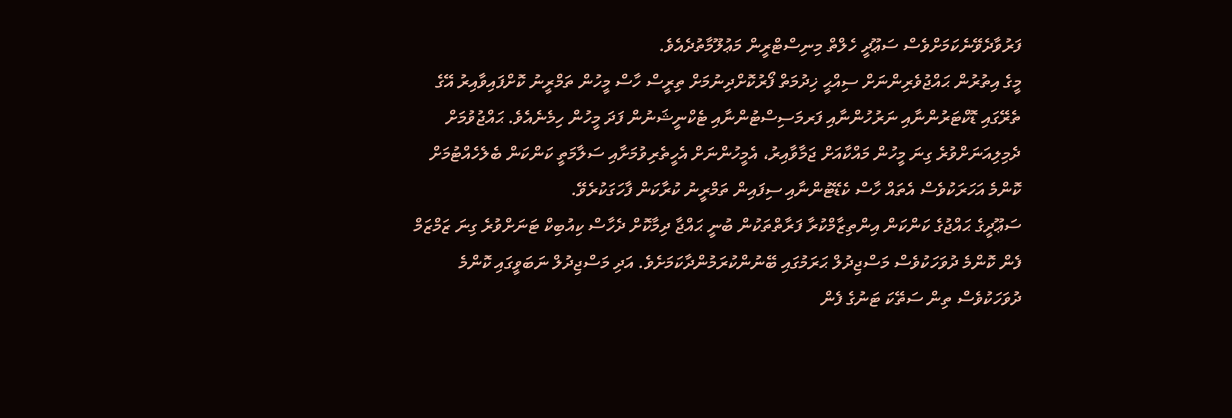ފަރުވާދެވޭނެކަމަށްވެސް ސަޢޫދީ ހެލްތް މިނިސްޓްރީން މަޢުލޫމާތުދެއެވެ.
މީގެ އިތުރުން ޙައްޖުވެރިންނަށް ސިއްޙީ ޚިދުމަތް ފޯރުކޮށްދިނުމަށް ތިރީސް ހާސް މީހުން ތަމްރީނު ކޮށްފައިވާއިރު އޭގެ ތެރޭގައި ޑޮކްޓަރުންނާއި ނަރުހުންނާއި ފަރމަސިސްޓުންނާއި ޓެކްނީޝަނުން ފަދަ މީހުން ހިމެނެއެވެ. ޙައްޖުވުމަށް ދެމިލިއަނަށްވުރެ ގިނަ މީހުން މައްކާއަށް ޖަމާވާއިރު، އެމީހުންނަށް އެހީތެރިވުމަށާއި ސަލާމަތީ ކަންކަން ބެލެހެއްޓުމަށް ކޮންމެ އަހަރަކުވެސް އެތައް ހާސް ކެޑޭޓުންނާއި ސިފައިން ތަމްރީނު ކުރާކަން ފާހަގަކުރެވޭ.
ސަޢޫދީގެ ޙައްޖުގެ ކަންކަން އިންތިޒާމްކުރާ ފަރާތްތަކުން ބުނީ ޙައްޖާ ދިމާކޮށް ދެހާސް ކިއުބިކް ޓަނަށްވުރެ ގިނަ ޒަމްޒަމް ފެން ކޮންމެ ދުވަހަކުވެސް މަސްޖިދުލް ޙަރަމުގައި ބޭނުންކުރަމުންދާކަމަށެވެ. އަދި މަސްޖިދުލް ނަބަވީގައި ކޮންމެ ދުވަހަކުވެސް ތިން ސަތޭކަ ޓަނުގެ ފެން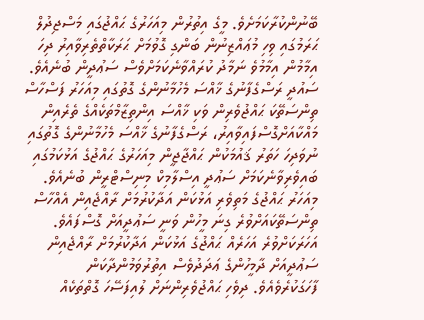ބޭނުންކުރާކަމަށެވެ. މީގެ އިތުރުން މިއަހަރުގެ ޙައްޖުގައި މަސްޖިދުލް ޙަރަމުގައި ވިހި މުޢައްޒިނުން ބަންގި ގޮވުމަށް ޙަރަކާތްތެރިވާއިރު ދިހަ އިމާމުން އިމާމުވެ ނަމާދު ކުރައްވާނެކަމަށްވެސް ސަޢުދީން ބުނެއެވެ.
ސައުދީ ރަސްގެފާނުގެ ޚާއްސަ މެހުމާނުންގެ ގޮތުގައި މިއަހަރު ފަސްހާސް ތިންސަތޭކަ ޙައްޖުވެރިން ވަކި ޚާއްސަ އިންތިޒާމްތަކެއްގެ ތެރެއިން މައްކާއަށްގޮސްފައިވާއިރު، ރަސްގެފާނުގެ ޚާއްސަ މެހުމާނުންގެ ގޮތުގައި ނުވަދިހަ ހަތަރު ޤައުމަކުން ޙައްޖާޖީން މިއަހަރުގެ ޙައްޖުގެ އަޅުކަމުގައި ބައިވެރިވާނެކަމަށް ސަޢުދީ އިސްލާމިކް މިނިސްޓްރީން ބުނެއެވެ.
މިއަހަރު ޙައްޖުގެ މަތިވެރި އަޅުކަން އަދާކުރުމަށް ރާއްޖެއިން އެއްހާސް ތިންސަތޭކައަށްވުރެ ގިނަ މީހުން ވަނީ ސަޢުދީއަށް ގޮސްފައެވެ. އަހަރަކަށްވުރެ އަހަރެއް ޙައްޖުގެ އަޅުކަން އަދާކުރުމަށް ރާއްޖެއިން ސަޢުދީއަށް ދާމީހުންގެ ޢަދަދުވެސް އިތުރުވަމުންދާކަން ފާހަގަކުރެވެއެވެ. ދިވެހި ޙައްޖުވެރިންނަށް ލުއިފަސޭހަ ގޮތްތަކެއް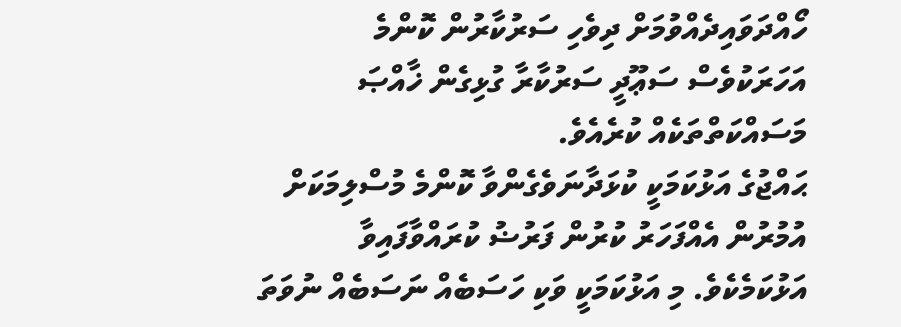ހޯއްދަވައިދެއްވުމަށް ދިވެހި ސަރުކާރުން ކޮންމެ އަހަރަކުވެސް ސަޢޫދީ ސަރުކާރާ ގުޅިގެން ޚާއްޞަ މަސައްކަތްތަކެއް ކުރެއެވެ.
ޙައްޖުގެ އަޅުކަމަކީ ކުޅަދާނަވެގެންވާ ކޮންމެ މުސްލިމަކަށް އުމުރުން އެއްފަހަރު ކުރުން ފަރުޟު ކުރައްވާފައިވާ އަޅުކަމެކެވެ. މި އަޅުކަމަކީ ވަކި ހަސަބެއް ނަސަބެއް ނުވަތަ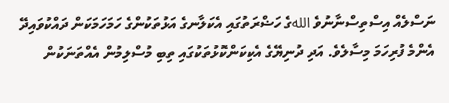ނަސްލެއް އިސްތިސްނާނުވެ اللهގެ ހަޟްރަތުގައި އެކަލާނގެ އަޅުތަކުންގެ ހަމަހަމަކަން ދައްކުވައިދޭ އެންމެ ފުރިހަމަ މިސާލެވެ. އަދި ދުނިޔޭގެ އެކިކަންކޮޅުތަކުގައި ތިބި މުސްލިމުން އެއްތަނަކުން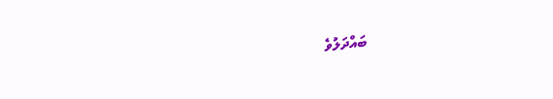ބައްދަލުވެ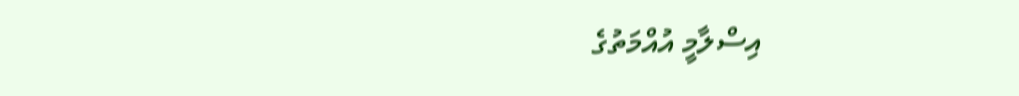އިސްލާމީ އުއްމަތުގެ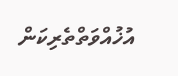އުޚުއްވަތްތެރިކަން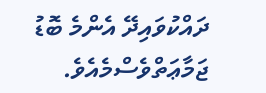ދައްކުވައިދޭ އެންމެ ބޮޑު ޖަމާޢަތްވެސްމެއެވެ.